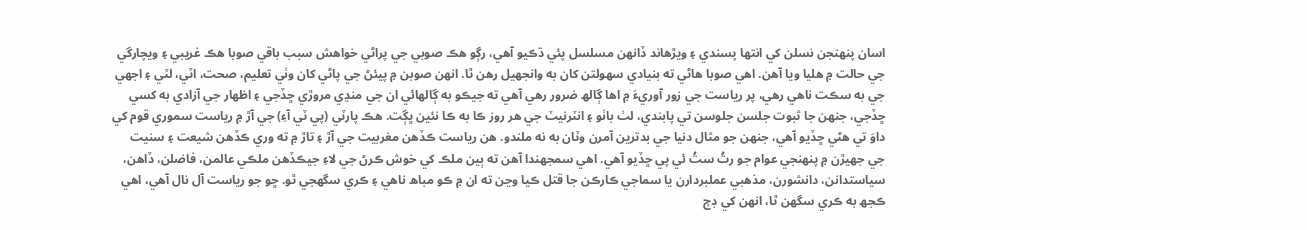اسان پنهنجن نسلن کي انتها پسندي ۽ ويڙهاند ڏانهن مسلسل پئي ڌڪيو آهي، رڳو هڪ صوبي جي پراڻي خواهش سبب باقي صوبا هڪ غريبي ۽ ويچارگي جي حالت ۾ هليا ويا آهن. اهي صوبا هاڻي ته بنيادي سهولتن کان به وانجهيل رهن ٿا. انهن صوبن ۾ پيئڻ جي پاڻي کان وٺي تعليم، صحت، اٽي، لٽي ۽ اجهي جي به سڪت ناهي رهي، پر رياست جي زور آوريءَ ۾ اها ڳالھ ضرور رهي آهي ته جيڪو به ڳالهائي ان جي منڍي مروڙي ڇڏجي ۽ اظهار جي آزادي به کسي ڇڏجي، جنهن جا ثبوت جلسن جلوسن تي پابندي، لٺ باٺو ۽ انٽرنيٽ جي هر روز ڪا به ڪا نئين ڀڳت. هڪ پارٽي (پي ٽي آءِ) جي آڙ ۾ رياست سموري قوم کي داوَ تي هڻي ڇڏيو آهي، جنهن جو مثال دنيا جي بدترين آمرن وٽان به نه ملندو. هن رياست ڪڏهن مغربيت جي آڙ ۽ تاڙ ۾ ته وري ڪڏهن شيعت ۽ سنيت جي جهيڙن ۾ پنهنجي عوام جو رتُ ستُ ئي پي ڇڏيو آهي. اهي سمجهندا آهن ته ٻين ملڪ کي خوش ڪرڻ جي لاءِ جيڪڏهن ملڪي عالمن، فاضلن، ڏاهن، سياستدانن، دانشورن، مذهبي عملبردارن يا سماجي ڪارڪن جا قتل ڪيا وڃن ته ان ۾ ڪو مباھ ناهي ۽ ڪري سگهجي ٿو. ڇو جو رياست آل نال آهي، اهي ڪجھ به ڪري سگهن ٿا، انهن کي ڊڄ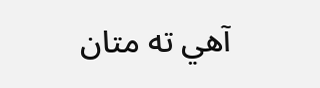آهي ته متان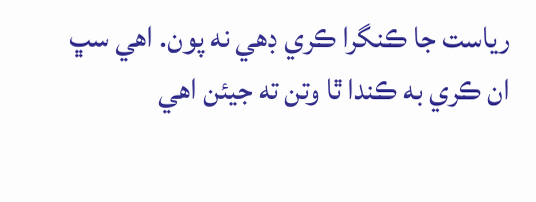رياست جا ڪنگرا ڪري ڊهي نه پون. اهي سڀ ان ڪري به ڪندا ٿا وتن ته جيئن اهي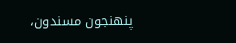پنهنجون مسندون،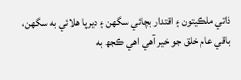ذاتي ملڪيتون ۽ اقتدار بچائي سگهن ۽ ديرپا هلائي به سگهن، باقي عام خلق جو خير آهي اهي ڪجھ به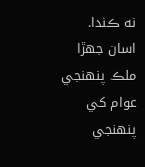نه ڪندا. اسان جهڙا ملڪ پنهنجي عوام کي پنهنجي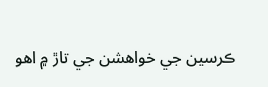ڪرسين جي خواهشن جي تاڙ ۾ اهو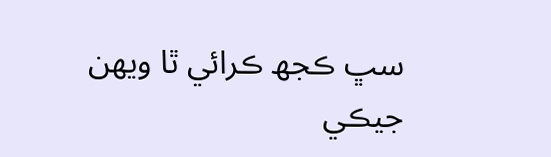سڀ ڪجھ ڪرائي ٿا ويهن جيڪي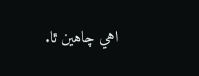اهي چاهين ٿا.